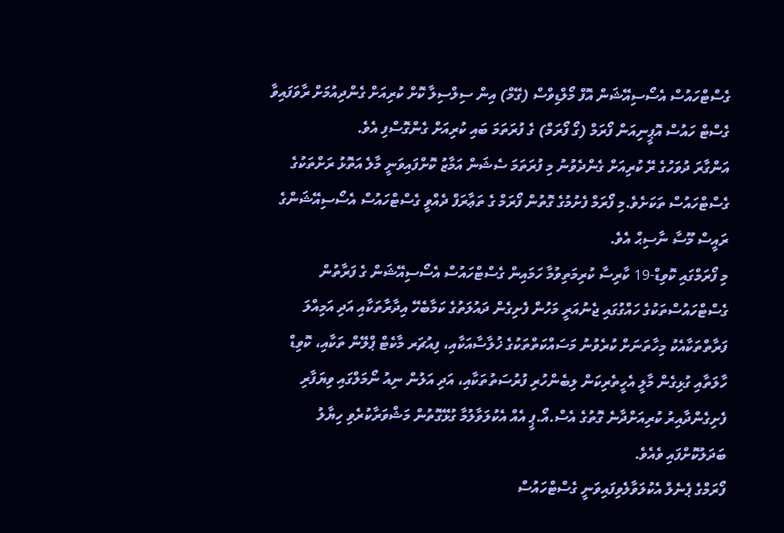ގެސްޓްހައުސް އެސޯސިއޭޝަން އޮފް މޯލްޑިވްސް (ގޭމް) އިން ސިލްސިލާ ކޮށް ކުރިއަށް ގެންދިއުމަށް ރާވަފައިވާ ގެސްޓް ހައުސް އޮޕީނިއަން ފޯރަމް (ގޯ ފޯރަމް) ގެ ފުރަތަމަ ބައި ކުރިއަށް ގެންގޮސްފި އެވެ.
އަންގާރަ ދުވަހުގެ ރޭ ކުރިއަށް ގެންދެވުނު މި ފުރަތަމަ ސެޝަން އަމާޒު ކޮށްފައިވަނީ މާލެ އަތޮޅު ރަށްތަކުގެ ގެސްޓްހައުސް ތަކަށެވެ.މި ފޯރަމް ފެށުމުގެ ގޮތުން ފޯރަމް ގެ ތަޢާރަފް ދެއްވީ ގެސްޓްހައުސް އެސޯސިއޭޝަންގެ ރައީސް މޫސާ ނާސިޙް އެވެ.
މި ފޯރަމްގައި ކޮވިޑް-19 ކާރިސާ ކުރިމަތިވުމާ ހަމައިން ގެސްޓްހައުސް އެސޯސިއޭޝަން ގެ ފަރާތުން ގެސްޓްހައުސްތަކުގެ ހައްގުގައި ޖެނުއަރީ މަހުން ފެށިގެން ދައުލަތުގެ ކަމާބެހޭ އިދާރާތަކާއި އަދި އަމިއްލަ ފަރާތްތަކާއެކު މިހާތަނަށް ކުރެވުނު މަސައްކަތްތަކުގެ ޚުލާސާއަކާއި، ފިއުޗަރ މާކެޓް ޕްލޭން ތަކާއި، ކޮވިޑް ހާލަތާއި ގުޅިގެން މާލީ އެހީތެރިކަން ލިބެންހުރި ފުރުސަތުތަކާއި، އަދި އަލުން ނިއު ނޯމަލްގައި ވިޔަފާރި ފެށިގެންދާއިރު ކުރިއަށްދާނެ ގޮތުގެ އެސް.އޯ.ޕީ އެއް އެކުލަވާލުމާ ގުޅޭގޮތުން މަޝްވަރާކުރެވި ހިޔާލު ބަދަލުކޮށްފައި ވެއެވެ.
ފޯރަމްގެ ޕެނެލް އެކުލަވާލެވިފައިވަނީ ގެސްޓްހައުސް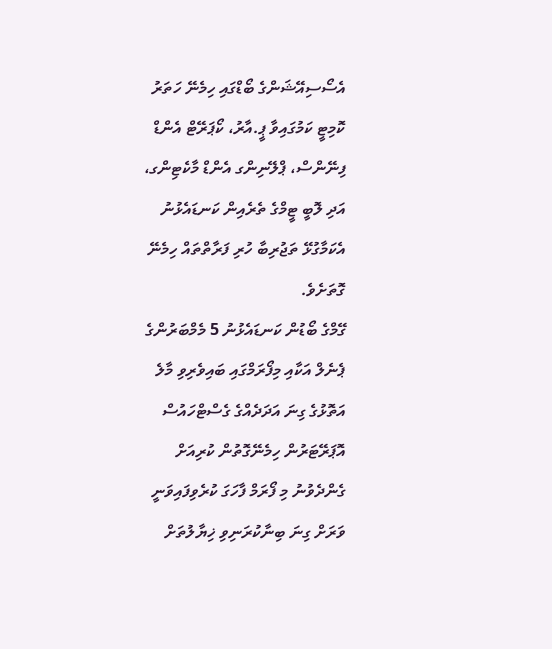އެސޯސިއޭޝަންގެ ބޯޑްގައި ހިމެނޭ ހަތަރު ކޮމިޓީ ކަމުގައިވާ ޕީ.އާރު، ކޯޕަރޭޓް އެންޑް ފިނޭންސް، ޕްލޭނިންގ އެންޑް މާކެޓިންގ، އަދި ލޮބީ ޓީމްގެ ތެރެއިން ކަނޑައެޅުނު އެކަމާގުޅޭ ތަޖުރިބާ ހުރި ފަރާތްތައް ހިމެނޭ ގޮތަށެވެ.
ގޭމްގެ ބޯޑުން ކަނޑައެޅުނު 5 މެމްބަރުންގެ ޕެނެލް އަކާއި މިފޯރަމްގައި ބައިވެރިވި މާލެ އަތޮޅުގެ ގިނަ އަދަދެއްގެ ގެސްޓްހައުސް އޮޕަރޭޓަރުން ހިމެނޭގޮތުން ކުރިއަށް ގެންދެވުނު މި ފޯރަމް ފާހަގަ ކުރެވިފައިވަނީ ވަރަށް ގިނަ ބިނާކުރަނިވި ޚިޔާލުތަށް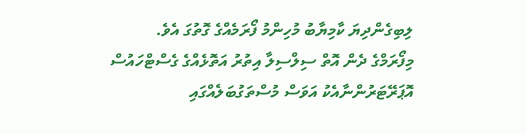ލިބިގެންދިޔަ ކާމިޔާބު މުހިންމު ފޯރަމެއްގެ ގޮތުގަ އެވެ.
މިފޯރަމްގެ ދެން އޮތް ސިލްސިލާ އިތުރު އަތޮޅެއްގެ ގެސްޓްހައުސް އޮޕަރޭޓަރުންނާއެކު އަވަސް މުސްތަގުބަލެއްގައި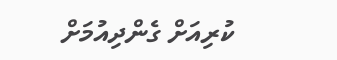ކުރިއަށް ގެންދިއުމަށް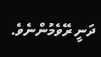ދަނީ ރޭވެމުންނެވެ.